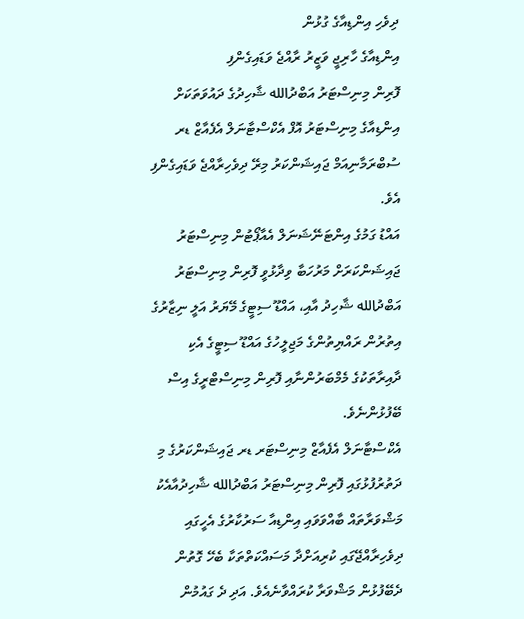ދިވެހި އިންޑިއާގެ ގުޅުން
އިންޑިއާގެ ހާރިޖީ ވަޒީރު ރާއްޖެ ވަޑައިގެންފި
ފޮރިން މިނިސްޓަރު އަބްދުالله ޝާހިދުގެ ދައުވަތަކަށް އިންޑިއާގެ މިނިސްޓަރު އޮފް އެކްސްޓާނަލް އެފެއާޒް ޑރ ސުބްރަމާނިއަމް ޖައިޝަންކަރު މިރޭ ދިވެހިރާއްޖެ ވަޑައިގެންފި އެވެ.
އައްޑު ގަމުގެ އިންޓަނޭޝަނަލް އެއާޕޯޓުން މިނިސްޓަރު ޖައިޝަންކަރަށް މަރުހަބާ ވިދާޅުވީ ފޮރިން މިނިސްޓަރު އަބްދުالله ޝާހިދު އާއި، އައްޑޫ ސިޓީގެ މޭޔަރު އަލީ ނިޒާރުގެ އިތުރުން ރައްޔިތުންގެ މަޖިލީހުގެ އައްޑޫ ސިޓީގެ އެކި ދާއިރާތަކުގެ މެމްބަރުންނާއި ފޮރިން މިނިސްޓްރީގެ އިސް ބޭފުޅުންނެވެ.
އެކްސްޓާނަލް އެފެއާޒް މިނިސްޓަރ ޑރ ޖައިޝަންކަރުގެ މި ދަތުރުފުޅުގައި ފޮރިން މިނިސްޓަރު އަބްދުالله ޝާހިދުއާއެކު މަޝްވަރާތައް ބާއްވަވައި އިންޑިއާ ސަރުކާރުގެ އެހީގައި ދިވެހިރާއްޖޭގައި ކުރިއަށްދާ މަސައްކަތްތަކާ ބެހޭ ގޮތުން ދެބޭފުޅުން މަޝްވަރާ ކުރައްވާނެއެވެ. އަދި ދެ ގައުމުން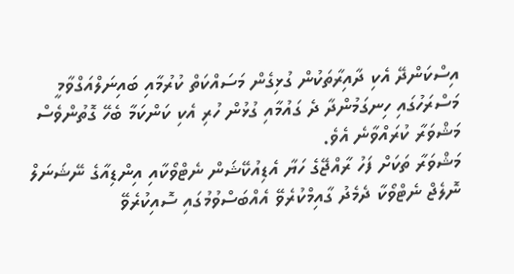އިސްކަންދޭ އެކި ދާއިރާތަކުން ގުޅިގެން މަސައްކަތް ކުރުމާއި ބައިނަލްއަގްވާމީ މަސްރަހުގައި ހިނގަމުންދާ ދެ ގައުމާއި ގުޅުން ހުރި އެކި ކަންކަމާ ބެހޭ ގޮތުންވެސް މަޝްވަރާ ކުރައްވާނެ އެވެ.
މަޝްވަރާ ތަކަށް ފަހު ރާއްޖޭގެ ހަޔާ އެޑިއުކޭޝަން ނެޓްވޯކާއި އިންޑިއާގެ ނޭޝަނަލް ނޮލެޖް ނެޓްވޯކާ ދެމެދު ގާއިމްކުރެވޭ އެއްބަސްވުމުގައި ސޮއިކުރެވޭ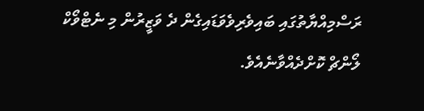ރަސްމިއްޔާތުގައި ބައިވެރިވެވަޑައިގެން ދެ ވަޒީރުން މި ނެޓްވޯކް ލޯންޗް ކޮށްދެއްވާނެއެވެ.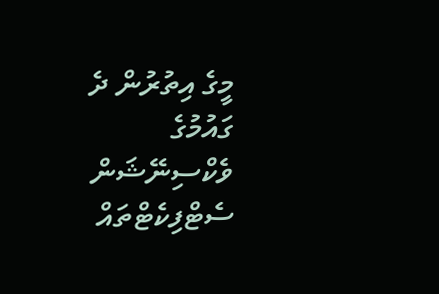މީގެ އިތުރުން ދެ ގައުމުގެ ވެކްސިނޭޝަން ސެޓްފިކެޓްތައް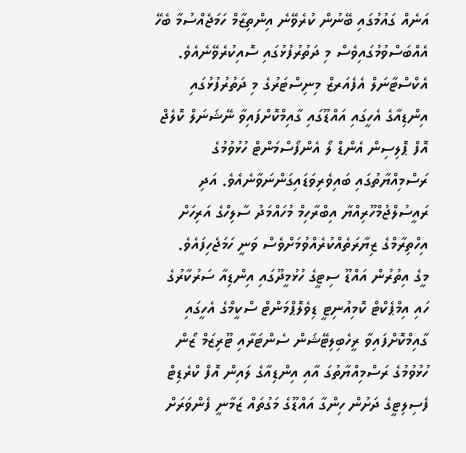އަނެއް ގައުމުގައި ބޭނުން ކުރެވޭނެ އިންތިޒާމް ހަމަޖެއްސުމާ ބެހޭ އެއްބަސްވުމުގައިވެސް މި ދަތުރުފުޅުގައި ސޮއިކުރެވޭނެއެވެ.
އެކްސްޓާނަލް އެފެއަރޒް މިނިސްޓަރުގެ މި ދަތުރުފުޅުގައި އިންޑިއާގެ އެހީގައި އައްޑޫގައި ގާއިމްކޮށްފައިވާ ނޭޝަނަލް ކޮލެޖް އޮފް ޕޮލިސިން އެންޑް ލޯ އެންފޯސްމަންޓް ހުޅުވުމުގެ ރަސްމިއްޔާތުގައި ބައިވެރިވަޑައިގަންނަވާނެއެވެ. އަދި ރައީސުލްޖުމްހޫރިއްޔާ އިބްރާހިމް މުހައްމަދު ސާލިހްގެ އަރިހަށް އިހްތިރާމްގެ ޒިޔާރަތެއްކުރެއްވުމަށްވެސް ވަނީ ހަމަޖެހިފައެވެ.
މީގެ އިތުރުން އައްޑޫ ސިޓީގެ ހުޅުމީދޫގައި އިންޑިއާ ސަރުކާރުގެ ހައި އިމްޕެކްޓް ކޮމިއުނިޓީ ޑިވެލޮޕްމަންޓް ސްކީމްގެ އެހީގައި ގާއިމްކޮށްފައިވާ ރީހެބިލިޓޭޝަން ސެންޓަރާއި ޓޫރިޒަމް ޒޯން ހުޅުވުމުގެ ރަސްމިއްޔާތުގަ އާއި އިންޑިއާގެ ލައިން އޮފް ކްރެޑިޓް ފެސިލިޓީގެ ދަށުން ހިންގާ އައްޑޫގެ މަގުތައް ޒަމާނީ ފެންވަރަށް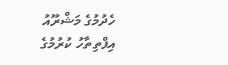ހެދުމުގެ މަޝްރޫއު އިފްތިތާހު ކުރުމުގެ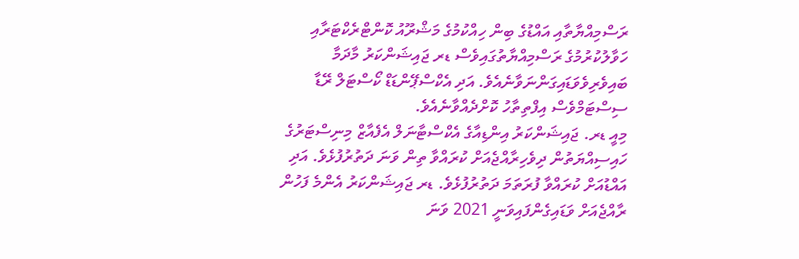ރަސްމިއްޔާތާއި އައްޑުގެ ބިން ހިއްކުމުގެ މަޝްރޫއު ކޮންޓްރެކްޓަރާއި ހަވާލުކުރުމުގެ ރަސްމިއްޔާތުގައިވެސް ޑރ ޖައިޝަންކަރު މާދަމާ ބައިވެރިވެވަޑައިގަންނަވާނެއެވެ. އަދި އެކްސްޕޭންޑަޑް ކޯސްޓަލް ރޭޑާ ސިސްޓަމްވެސް އިފްތިތާހު ކޮށްދެއްވާނެއެވެ.
މިއީ ޑރ. ޖައިޝަންކަރު އިންޑިއާގެ އެކްސްޓާނަލް އެފެއާޒް މިނިސްޓަރުގެ ހައިސިއްޔަތުން ދިވެހިރާއްޖެއަށް ކުރައްވާ ތިން ވަނަ ދަތުރުފުޅެވެ. އަދި އައްޑުއަށް ކުރައްވާ ފުރަތަމަ ދަތުރުފުޅެވެ. ޑރ ޖައިޝަންކަރު އެންމެ ފަހުން ރާއްޖެއަށް ވަޑައިގެންފައިވަނީ 2021 ވަނަ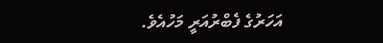އަހަރުގެ ފެބްރުއަރީ މަހުއެވެ.